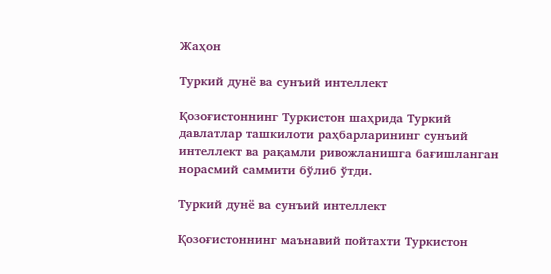Жаҳон

Туркий дунё ва сунъий интеллект

Қозоғистоннинг Туркистон шаҳрида Туркий давлатлар ташкилоти раҳбарларининг сунъий интеллект ва рақамли ривожланишга бағишланган норасмий саммити бўлиб ўтди.

Туркий дунё ва сунъий интеллект

Қозоғистоннинг маънавий пойтахти Туркистон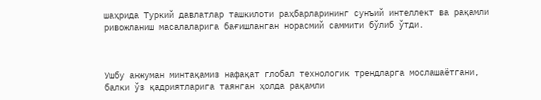шаҳрида Туркий давлатлар ташкилоти раҳбарларининг сунъий интеллект ва рақамли ривожланиш масалаларига бағишланган норасмий саммити бўлиб ўтди.



Ушбу анжуман минтақамиз нафақат глобал технологик трендларга мослашаётгани, балки ўз қадриятларига таянган ҳолда рақамли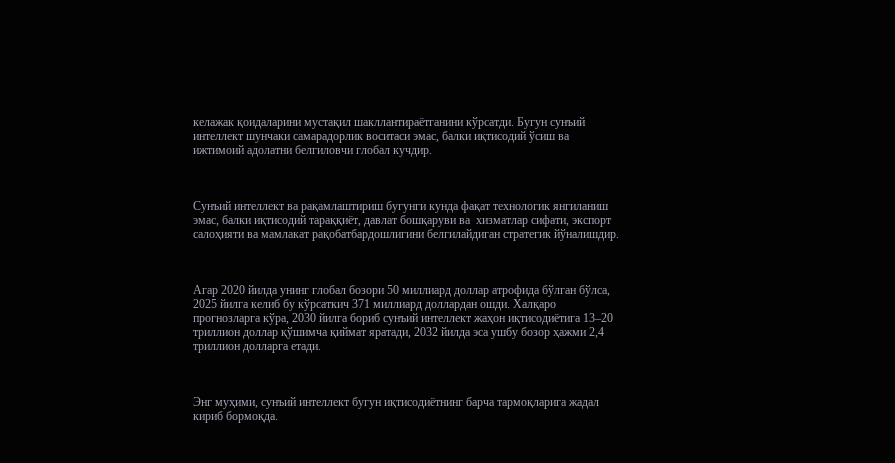келажак қоидаларини мустақил шакллантираётганини кўрсатди. Бугун сунъий интеллект шунчаки самарадорлик воситаси эмас, балки иқтисодий ўсиш ва ижтимоий адолатни белгиловчи глобал кучдир.



Сунъий интеллект ва рақамлаштириш бугунги кунда фақат технологик янгиланиш эмас, балки иқтисодий тараққиёт, давлат бошқаруви ва  хизматлар сифати, экспорт салоҳияти ва мамлакат рақобатбардошлигини белгилайдиган стратегик йўналишдир.



Агар 2020 йилда унинг глобал бозори 50 миллиард доллар атрофида бўлган бўлса, 2025 йилга келиб бу кўрсаткич 371 миллиард доллардан ошди. Халқаро прогнозларга кўра, 2030 йилга бориб сунъий интеллект жаҳон иқтисодиётига 13–20 триллион доллар қўшимча қиймат яратади, 2032 йилда эса ушбу бозор ҳажми 2,4 триллион долларга етади.



Энг муҳими, сунъий интеллект бугун иқтисодиётнинг барча тармоқларига жадал кириб бормоқда.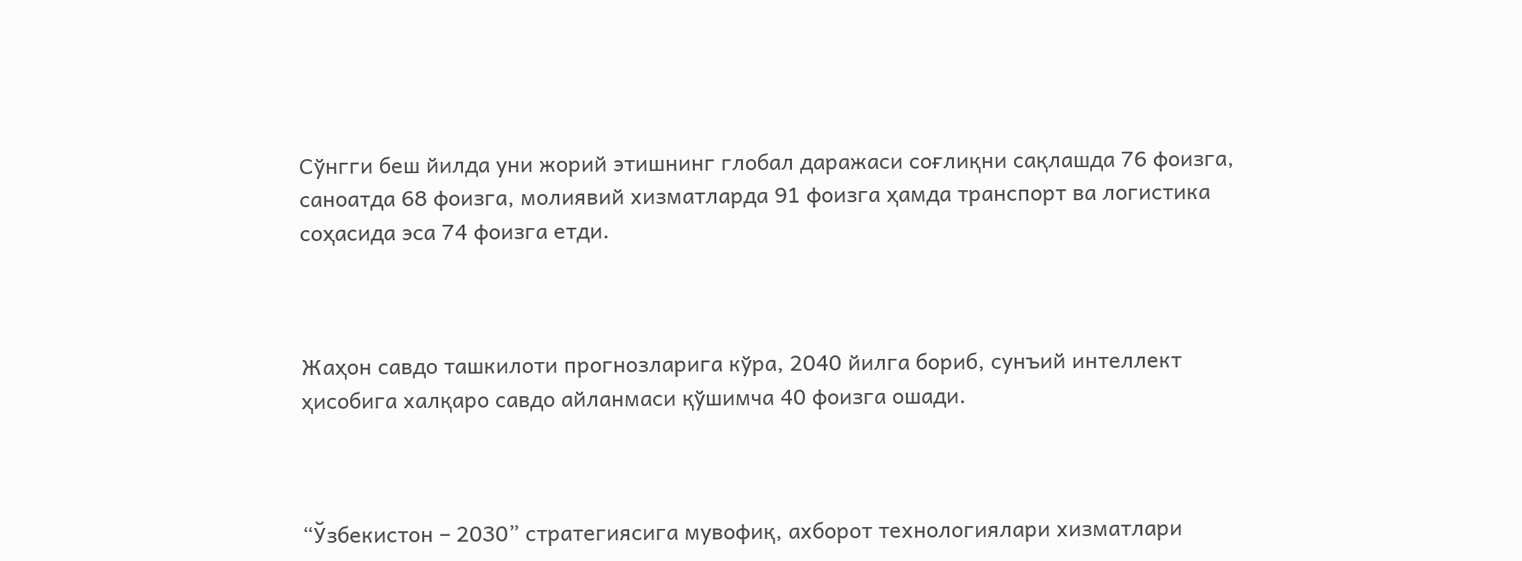Сўнгги беш йилда уни жорий этишнинг глобал даражаси соғлиқни сақлашда 76 фоизга, саноатда 68 фоизга, молиявий хизматларда 91 фоизга ҳамда транспорт ва логистика соҳасида эса 74 фоизга етди.



Жаҳон савдо ташкилоти прогнозларига кўра, 2040 йилга бориб, сунъий интеллект ҳисобига халқаро савдо айланмаси қўшимча 40 фоизга ошади.



“Ўзбекистон – 2030” стратегиясига мувофиқ, ахборот технологиялари хизматлари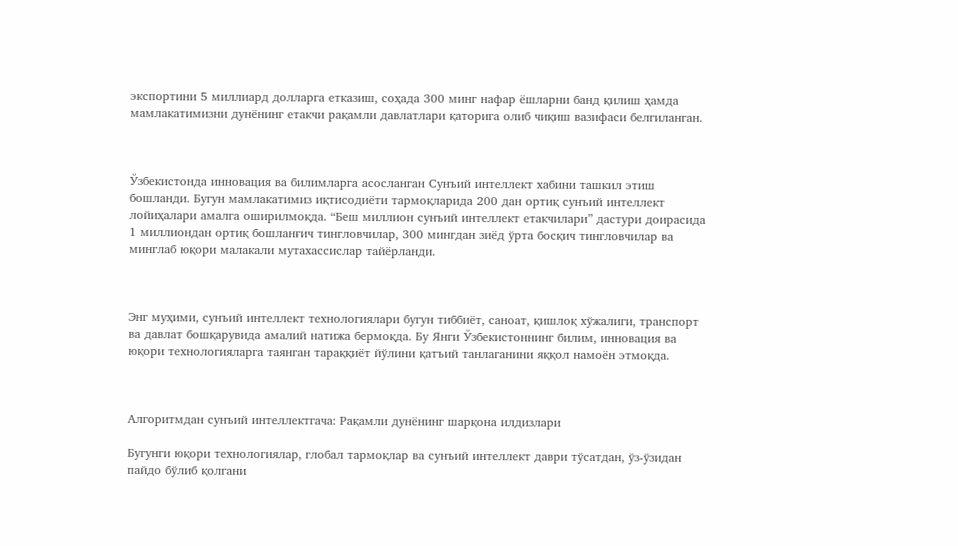экспортини 5 миллиард долларга етказиш, соҳада 300 минг нафар ёшларни банд қилиш ҳамда мамлакатимизни дунёнинг етакчи рақамли давлатлари қаторига олиб чиқиш вазифаси белгиланган.



Ўзбекистонда инновация ва билимларга асосланган Сунъий интеллект хабини ташкил этиш бошланди. Бугун мамлакатимиз иқтисодиёти тармоқларида 200 дан ортиқ сунъий интеллект лойиҳалари амалга оширилмоқда. “Беш миллион сунъий интеллект етакчилари” дастури доирасида 1 миллиондан ортиқ бошланғич тингловчилар, 300 мингдан зиёд ўрта босқич тингловчилар ва минглаб юқори малакали мутахассислар тайёрланди.



Энг муҳими, сунъий интеллект технологиялари бугун тиббиёт, саноат, қишлоқ хўжалиги, транспорт ва давлат бошқарувида амалий натижа бермоқда. Бу Янги Ўзбекистоннинг билим, инновация ва юқори технологияларга таянган тараққиёт йўлини қатъий танлаганини яққол намоён этмоқда.



Алгоритмдан сунъий интеллектгача: Рақамли дунёнинг шарқона илдизлари

Бугунги юқори технологиялар, глобал тармоқлар ва сунъий интеллект даври тўсатдан, ўз-ўзидан пайдо бўлиб қолгани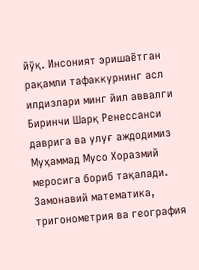йўқ. Инсоният эришаётган рақамли тафаккурнинг асл илдизлари минг йил аввалги Биринчи Шарқ Ренессанси даврига ва улуғ аждодимиз Муҳаммад Мусо Хоразмий меросига бориб тақалади. Замонавий математика, тригонометрия ва география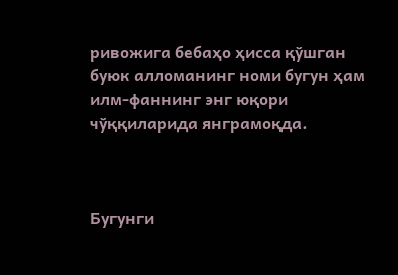ривожига бебаҳо ҳисса қўшган буюк алломанинг номи бугун ҳам илм-фаннинг энг юқори чўққиларида янграмоқда.



Бугунги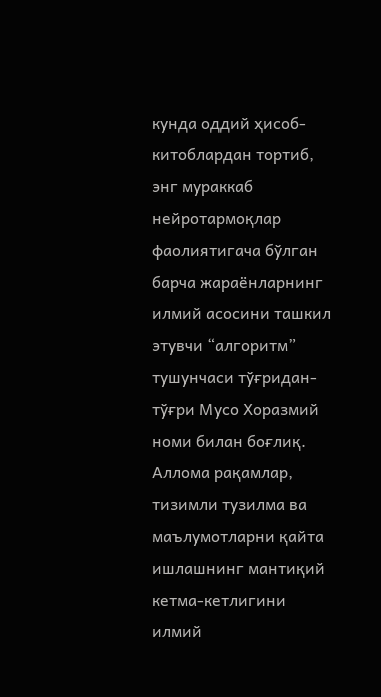кунда оддий ҳисоб-китоблардан тортиб, энг мураккаб нейротармоқлар фаолиятигача бўлган барча жараёнларнинг илмий асосини ташкил этувчи “алгоритм” тушунчаси тўғридан-тўғри Мусо Хоразмий номи билан боғлиқ. Аллома рақамлар, тизимли тузилма ва маълумотларни қайта ишлашнинг мантиқий кетма-кетлигини илмий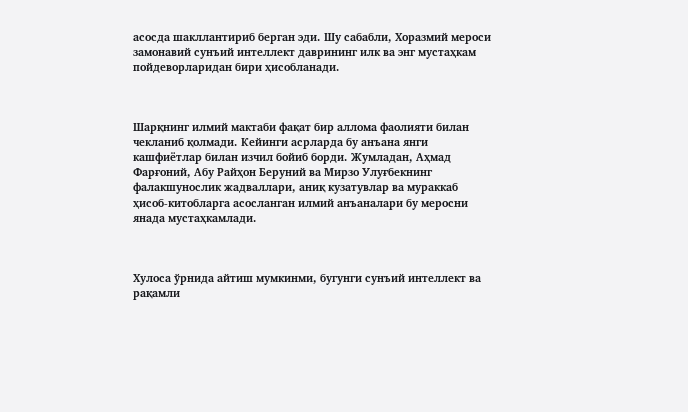асосда шакллантириб берган эди. Шу сабабли, Хоразмий мероси замонавий сунъий интеллект даврининг илк ва энг мустаҳкам пойдеворларидан бири ҳисобланади.



Шарқнинг илмий мактаби фақат бир аллома фаолияти билан чекланиб қолмади. Кейинги асрларда бу анъана янги кашфиётлар билан изчил бойиб борди. Жумладан, Аҳмад Фарғоний, Абу Райҳон Беруний ва Мирзо Улуғбекнинг фалакшунослик жадваллари, аниқ кузатувлар ва мураккаб ҳисоб-китобларга асосланган илмий анъаналари бу меросни янада мустаҳкамлади.



Хулоса ўрнида айтиш мумкинми, бугунги сунъий интеллект ва рақамли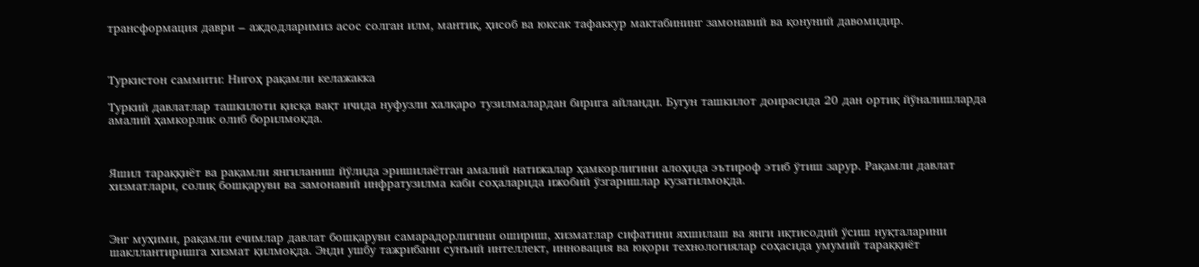трансформация даври ‒ аждодларимиз асос солган илм, мантиқ, ҳисоб ва юксак тафаккур мактабининг замонавий ва қонуний давомидир.



Туркистон саммити: Нигоҳ рақамли келажакка

Туркий давлатлар ташкилоти қисқа вақт ичида нуфузли халқаро тузилмалардан бирига айланди. Бугун ташкилот доирасида 20 дан ортиқ йўналишларда амалий ҳамкорлик олиб борилмоқда.



Яшил тараққиёт ва рақамли янгиланиш йўлида эришилаётган амалий натижалар ҳамкорлигини алоҳида эътироф этиб ўтиш зарур. Рақамли давлат хизматлари, солиқ бошқаруви ва замонавий инфратузилма каби соҳаларида ижобий ўзгаришлар кузатилмоқда.



Энг муҳими, рақамли ечимлар давлат бошқаруви самарадорлигини ошириш, хизматлар сифатини яхшилаш ва янги иқтисодий ўсиш нуқталарини шакллантиришга хизмат қилмоқда. Энди ушбу тажрибани сунъий интеллект, инновация ва юқори технологиялар соҳасида умумий тараққиёт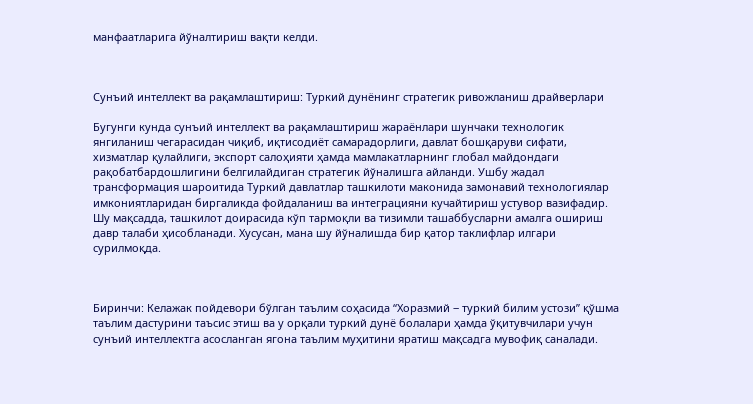манфаатларига йўналтириш вақти келди.



Сунъий интеллект ва рақамлаштириш: Туркий дунёнинг стратегик ривожланиш драйверлари

Бугунги кунда сунъий интеллект ва рақамлаштириш жараёнлари шунчаки технологик янгиланиш чегарасидан чиқиб, иқтисодиёт самарадорлиги, давлат бошқаруви сифати, хизматлар қулайлиги, экспорт салоҳияти ҳамда мамлакатларнинг глобал майдондаги рақобатбардошлигини белгилайдиган стратегик йўналишга айланди. Ушбу жадал трансформация шароитида Туркий давлатлар ташкилоти маконида замонавий технологиялар имкониятларидан биргаликда фойдаланиш ва интеграцияни кучайтириш устувор вазифадир. Шу мақсадда, ташкилот доирасида кўп тармоқли ва тизимли ташаббусларни амалга ошириш давр талаби ҳисобланади. Хусусан, мана шу йўналишда бир қатор таклифлар илгари сурилмоқда.



Биринчи: Келажак пойдевори бўлган таълим соҳасида “Хоразмий ‒ туркий билим устози” қўшма таълим дастурини таъсис этиш ва у орқали туркий дунё болалари ҳамда ўқитувчилари учун сунъий интеллектга асосланган ягона таълим муҳитини яратиш мақсадга мувофиқ саналади.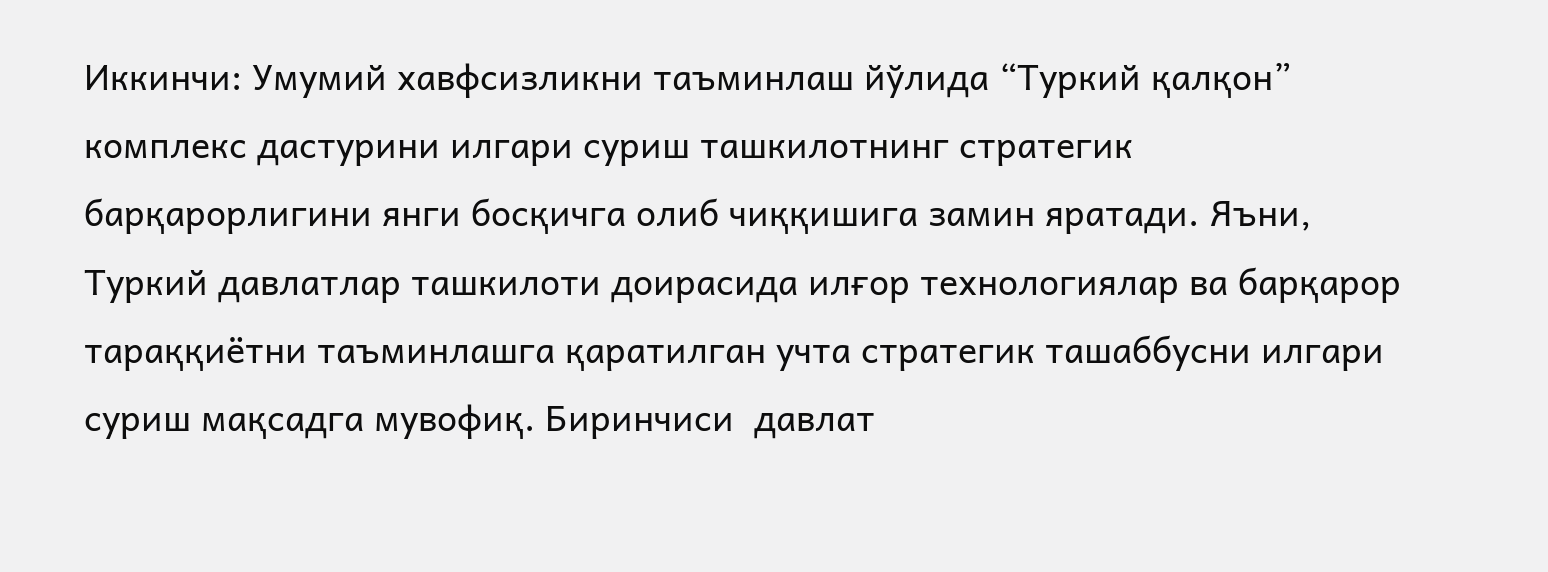Иккинчи: Умумий хавфсизликни таъминлаш йўлида “Туркий қалқон” комплекс дастурини илгари суриш ташкилотнинг стратегик барқарорлигини янги босқичга олиб чиққишига замин яратади. Яъни, Туркий давлатлар ташкилоти доирасида илғор технологиялар ва барқарор тараққиётни таъминлашга қаратилган учта стратегик ташаббусни илгари суриш мақсадга мувофиқ. Биринчиси  давлат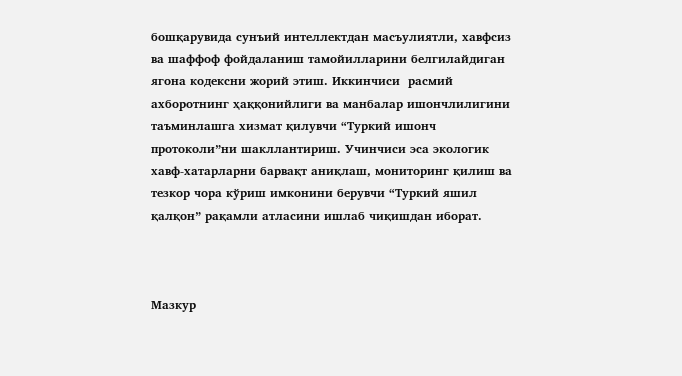бошқарувида сунъий интеллектдан масъулиятли, хавфсиз ва шаффоф фойдаланиш тамойилларини белгилайдиган ягона кодексни жорий этиш. Иккинчиси  расмий ахборотнинг ҳаққонийлиги ва манбалар ишончлилигини таъминлашга хизмат қилувчи “Туркий ишонч протоколи”ни шакллантириш. Учинчиси эса экологик хавф-хатарларни барвақт аниқлаш, мониторинг қилиш ва тезкор чора кўриш имконини берувчи “Туркий яшил қалқон” рақамли атласини ишлаб чиқишдан иборат.



Мазкур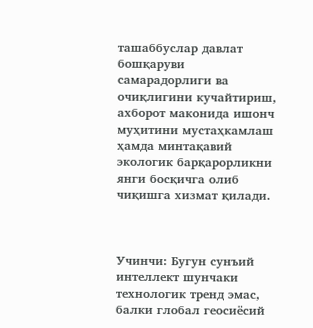ташаббуслар давлат бошқаруви самарадорлиги ва очиқлигини кучайтириш, ахборот маконида ишонч муҳитини мустаҳкамлаш ҳамда минтақавий экологик барқарорликни янги босқичга олиб чиқишга хизмат қилади.



Учинчи: Бугун сунъий интеллект шунчаки технологик тренд эмас, балки глобал геосиёсий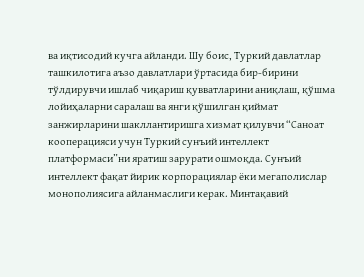ва иқтисодий кучга айланди. Шу боис, Туркий давлатлар ташкилотига аъзо давлатлари ўртасида бир-бирини тўлдирувчи ишлаб чиқариш қувватларини аниқлаш, қўшма лойиҳаларни саралаш ва янги қўшилган қиймат занжирларини шакллантиришга хизмат қилувчи “Саноат кооперацияси учун Туркий сунъий интеллект платформаси”ни яратиш зарурати ошмоқда. Сунъий интеллект фақат йирик корпорациялар ёки мегаполислар монополиясига айланмаслиги керак. Минтақавий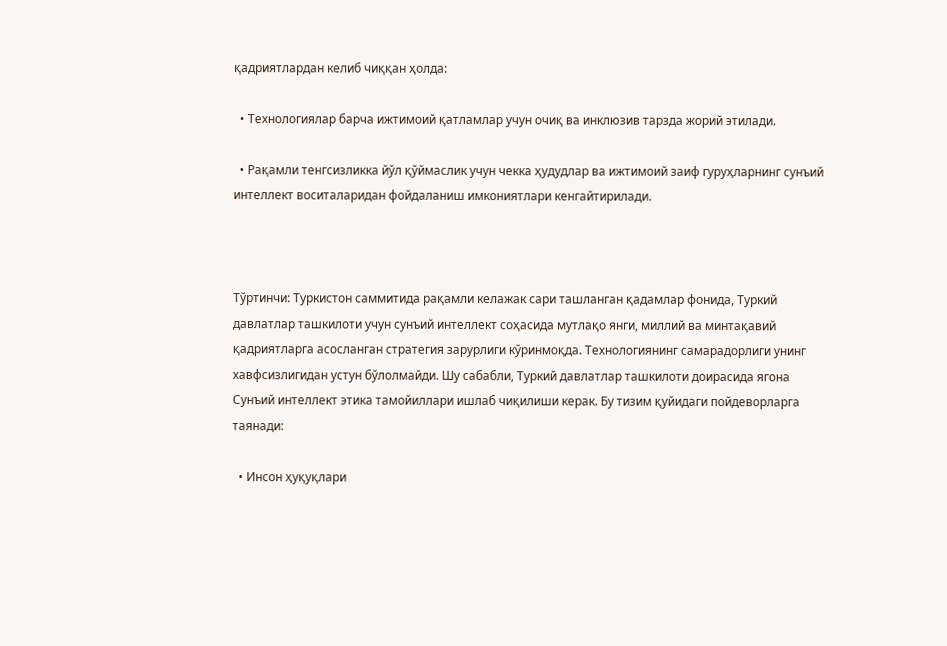қадриятлардан келиб чиққан ҳолда:

  • Технологиялар барча ижтимоий қатламлар учун очиқ ва инклюзив тарзда жорий этилади.

  • Рақамли тенгсизликка йўл қўймаслик учун чекка ҳудудлар ва ижтимоий заиф гуруҳларнинг сунъий интеллект воситаларидан фойдаланиш имкониятлари кенгайтирилади.



Тўртинчи: Туркистон саммитида рақамли келажак сари ташланган қадамлар фонида, Туркий давлатлар ташкилоти учун сунъий интеллект соҳасида мутлақо янги, миллий ва минтақавий қадриятларга асосланган стратегия зарурлиги кўринмоқда. Технологиянинг самарадорлиги унинг хавфсизлигидан устун бўлолмайди. Шу сабабли, Туркий давлатлар ташкилоти доирасида ягона Сунъий интеллект этика тамойиллари ишлаб чиқилиши керак. Бу тизим қуйидаги пойдеворларга таянади:

  • Инсон ҳуқуқлари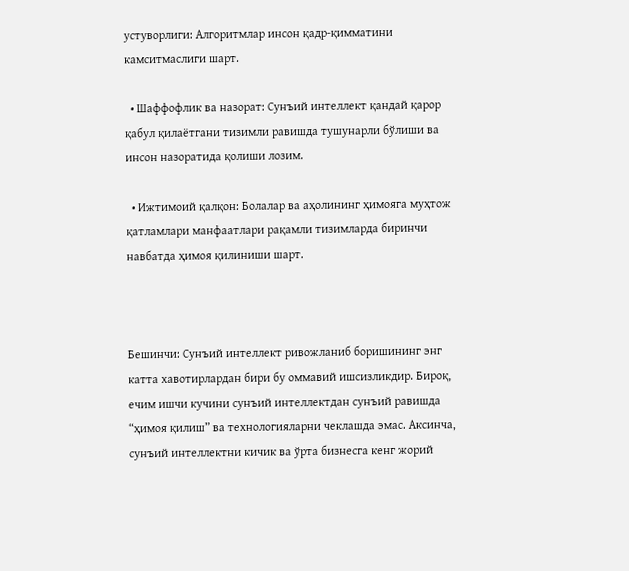устуворлиги: Алгоритмлар инсон қадр-қимматини камситмаслиги шарт.

  • Шаффофлик ва назорат: Сунъий интеллект қандай қарор қабул қилаётгани тизимли равишда тушунарли бўлиши ва инсон назоратида қолиши лозим.

  • Ижтимоий қалқон: Болалар ва аҳолининг ҳимояга муҳтож қатламлари манфаатлари рақамли тизимларда биринчи навбатда ҳимоя қилиниши шарт.



Бешинчи: Сунъий интеллект ривожланиб боришининг энг катта хавотирлардан бири бу оммавий ишсизликдир. Бироқ, ечим ишчи кучини сунъий интеллектдан сунъий равишда “ҳимоя қилиш” ва технологияларни чеклашда эмас. Аксинча, сунъий интеллектни кичик ва ўрта бизнесга кенг жорий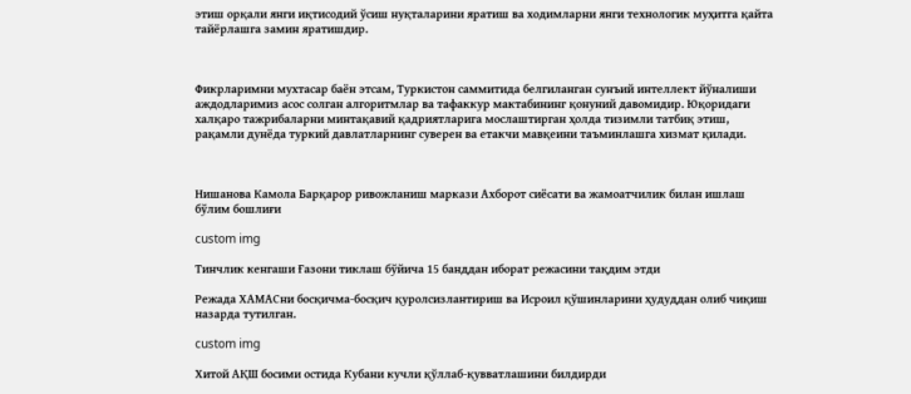этиш орқали янги иқтисодий ўсиш нуқталарини яратиш ва ходимларни янги технологик муҳитга қайта тайёрлашга замин яратишдир.



Фикрларимни мухтасар баён этсам, Туркистон саммитида белгиланган сунъий интеллект йўналиши  аждодларимиз асос солган алгоритмлар ва тафаккур мактабининг қонуний давомидир. Юқоридаги халқаро тажрибаларни минтақавий қадриятларига мослаштирган ҳолда тизимли татбиқ этиш, рақамли дунёда туркий давлатларнинг суверен ва етакчи мавқеини таъминлашга хизмат қилади.



Нишанова Камола Барқарор ривожланиш маркази Ахборот сиёсати ва жамоатчилик билан ишлаш бўлим бошлиғи

custom img

Тинчлик кенгаши Ғазони тиклаш бўйича 15 банддан иборат режасини тақдим этди

Режада ХАМАСни босқичма-босқич қуролсизлантириш ва Исроил қўшинларини ҳудуддан олиб чиқиш назарда тутилган.

custom img

Хитой АҚШ босими остида Кубани кучли қўллаб-қувватлашини билдирди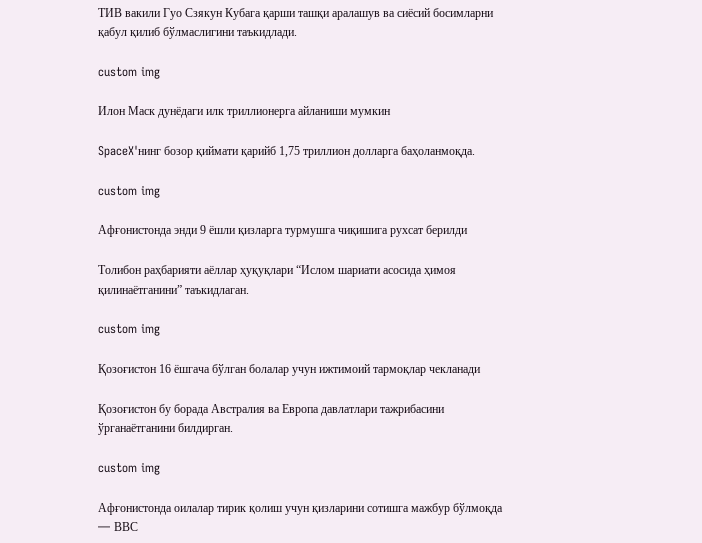ТИВ вакили Гуо Сзякун Кубага қарши ташқи аралашув ва сиёсий босимларни қабул қилиб бўлмаслигини таъкидлади.

custom img

Илон Маск дунёдаги илк триллионерга айланиши мумкин

SpaceX'нинг бозор қиймати қарийб 1,75 триллион долларга баҳоланмоқда.

custom img

Афғонистонда энди 9 ёшли қизларга турмушга чиқишига рухсат берилди

Толибон раҳбарияти аёллар ҳуқуқлари “Ислом шариати асосида ҳимоя қилинаётганини” таъкидлаган.

custom img

Қозоғистон 16 ёшгача бўлган болалар учун ижтимоий тармоқлар чекланади

Қозоғистон бу борада Австралия ва Европа давлатлари тажрибасини ўрганаётганини билдирган.

custom img

Афғонистонда оилалар тирик қолиш учун қизларини сотишга мажбур бўлмоқда — BBС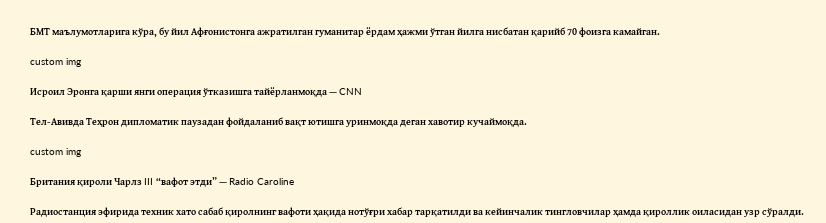БМТ маълумотларига кўра, бу йил Афғонистонга ажратилган гуманитар ёрдам ҳажми ўтган йилга нисбатан қарийб 70 фоизга камайган.

custom img

Исроил Эронга қарши янги операция ўтказишга тайёрланмоқда — CNN

Тел-Авивда Теҳрон дипломатик паузадан фойдаланиб вақт ютишга уринмоқда деган хавотир кучаймоқда.

custom img

Британия қироли Чарлз III “вафот этди” — Radio Caroline

Радиостанция эфирида техник хато сабаб қиролнинг вафоти ҳақида нотўғри хабар тарқатилди ва кейинчалик тингловчилар ҳамда қироллик оиласидан узр сўралди.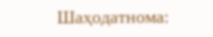Шаҳодатнома: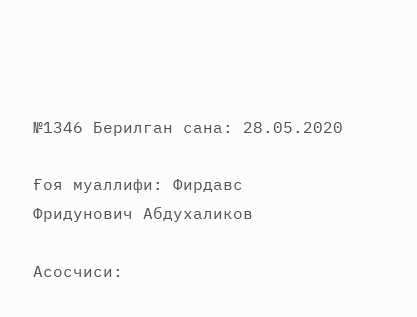№1346 Берилган сана: 28.05.2020

Ғоя муаллифи: Фирдавс Фридунович Абдухаликов

Асосчиси: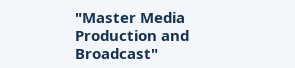"Master Media Production and Broadcast"